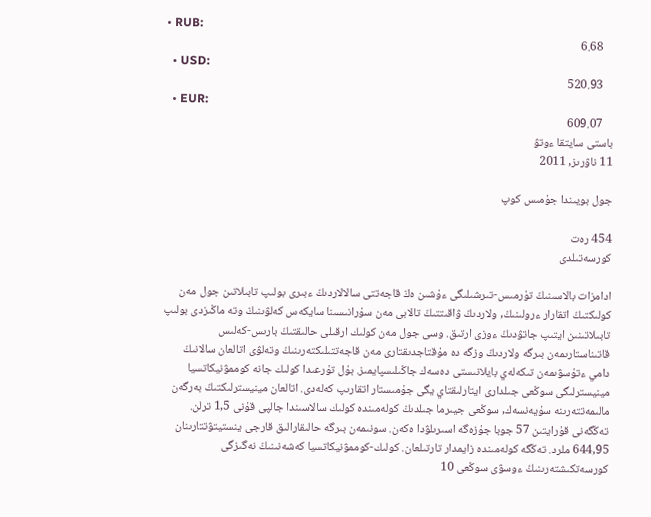• RUB:
    6.68
  • USD:
    520.93
  • EUR:
    609.07
باستى سايتقا ءوتۋ
11 ناۋرىز, 2011

جول بويىندا جۇمىس كوپ

454 رەت
كورسەتىلدى

ادامزات بالاسىنىڭ تۇرمىس-تىرشىلىگى ءۇشىن ەڭ قاجەتتى سالالاردىڭ ءبىرى بولىپ تابىلاتىن جول مەن كولىكتىڭ اتقارار ءرولىنىڭ, ولاردىڭ ۋاقىتتىڭ تالابى مەن سۇرانىسىنا سايكەس كەلۋىنىڭ وتە ماڭىزدى بولىپ تابىلاتىنىن ايتىپ جاتۋدىڭ ءوزى ارتىق. وسى جول مەن كولىك ارقىلى حالىقتىڭ بارىس-كەلىس قاتىناستارىمەن بىرگە ولاردىڭ وزگە دە مۇقتاجدىقتارى مەن قاجەتتىلىكتەرىنىڭ وتەلۋى اتالعان سالانىڭ دامي ءتۇسۋىمەن تىكەلەي بايلانىستى دەسەك جاڭىلىسپايمىز. بۇل تۇرعىدا كولىك جانە كوممۋنيكاتسيا مينيسترلىگى سوڭعى جىلدارى ايتارلىقتاي يگى جۇمىستار اتقارىپ كەلەدى. اتالعان مينيسترلىكتىڭ بەرگەن مالىمەتتەرىنە سۇيەنسەك, سوڭعى جيىرما جىلدىڭ كولەمىندە كولىك سالاسىندا جالپى قۇنى 1,5 ترلن. تەڭگەنى قۇرايتىن 57 جوبا جۇزەگە اسىرىلۋدا ەكەن. سونىمەن بىرگە حالىقارالىق قارجى ينستيتۋتتارىنان 644,95 ملرد. تەڭگە كولەمىندە زايمدار تارتىلعان. كولىك-كوممۋنيكاتسيا كەشەنىنىڭ نەگىزگى كورسەتكىشتەرىنىڭ ءوسۋى سوڭعى 10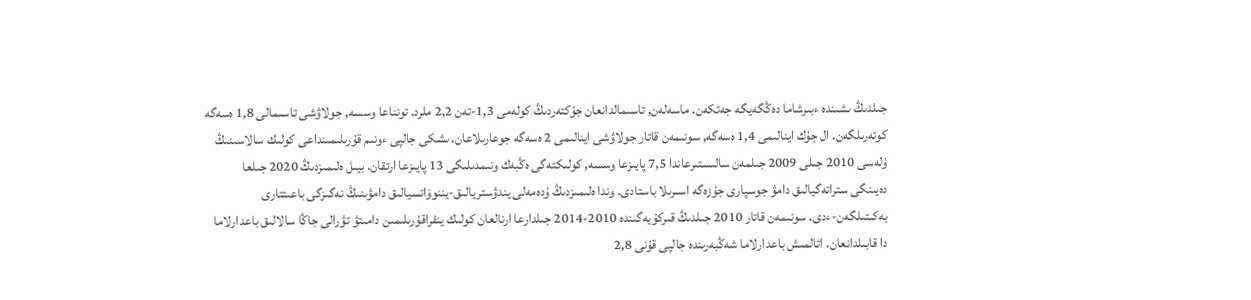جىلدىڭ ىشىندە ءبىرشاما دەڭگەيگە جەتكەن. ماسەلەن, تاسىمالدانعان جۇكتەردىڭ كولەمى 1,3-تەن 2,2 ملرد. تونناعا وسسە, جولاۋشى تاسىمالى 1,8 ەسەگە كوتەرىلگەن. ال جۇك اينالىمى 1,4 ەسەگە, سونىمەن قاتار جولاۋشى اينالىمى 2 ەسەگە جوعارىلاعان. ىشكى جالپى ءونىم قۇرىلىمىنداعى كولىك سالاسىنىڭ ۇلەسى 2010 جىلى 2009 جىلمەن سالىستىرعاندا 7,5 پايىزعا وسسە, كولىكتەگى ەڭبەك ونىمدىلىگى 13 پايىزعا ارتقان. بيىل ەلىمىزدىڭ 2020 جىلعا دەيىنگى ستراتەگيالىق دامۋ جوسپارى جۇزەگە اسىرىلا باستادى. وندا ەلىمىزدىڭ ۇدەمەلى يندۋستريالىق-يننوۆاتسيالىق دامۋىنىڭ نەگىزگى باعىتتارى بەكىتىلگەن-ءدى. سونىمەن قاتار 2010 جىلدىڭ قىركۇيەگىندە 2010-2014 جىلدارعا ارنالعان كولىك ينفراقۇرىلىمىن دامىتۋ تۋرالى جاڭا سالالىق باعدارلاما دا قابىلدانعان. اتالمىش باعدارلاما شەڭبەرىندە جالپى قۇنى 2,8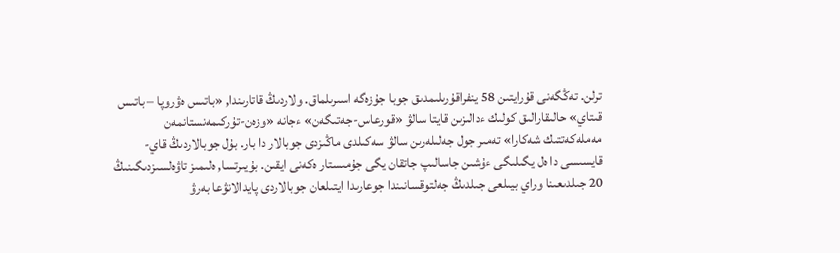ترلن. تەڭگەنى قۇرايتىن 58 ينفراقۇرىلىمدىق جوبا جۇزەگە اسىرىلماق. ولاردىڭ قاتارىندا, «باتىس ەۋروپا – باتىس قىتاي» حالىقارالىق كولىك ءدالىزىن قايتا سالۋ «قورعاس-جەتىگەن» ءجانە «وزەن-تۇركىمەنستانمەن مەملەكەتتىك شەكارا» تەمىر جول جەلىلەرىن سالۋ سەكىلدى ماڭىزدى جوبالار دا بار. بۇل جوبالاردىڭ قاي-قايسىسى دا ەل يگىلىگى ءۇشىن جاسالىپ جاتقان يگى جۇمىستار ەكەنى ايقىن. بۇيىرتسا, ەلىمىز تاۋەلسىزدىگىنىڭ 20 جىلدىعىنا وراي بيىلعى جىلدىڭ جەلتوقسانىندا جوعارىدا ايتىلعان جوبالاردى پايدالانۋعا بەرۋ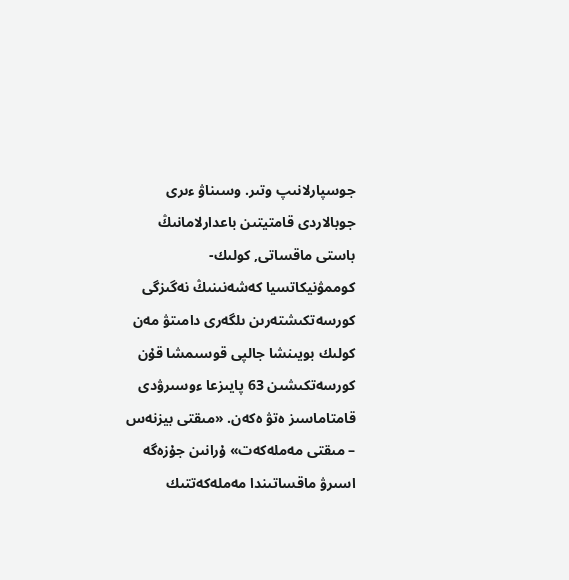جوسپارلانىپ وتىر. وسىناۋ ءىرى جوبالاردى قامتيتىن باعدارلامانىڭ باستى ماقساتى, كولىك-كوممۋنيكاتسيا كەشەنىنىڭ نەگىزگى كورسەتكىشتەرىن ىلگەرى دامىتۋ مەن كولىك بويىنشا جالپى قوسىمشا قۇن كورسەتكىشىن 63 پايىزعا ءوسىرۋدى قامتاماسىز ەتۋ ەكەن. «مىقتى بيزنەس – مىقتى مەملەكەت» ۇرانىن جۇزەگە اسىرۋ ماقساتىندا مەملەكەتتىك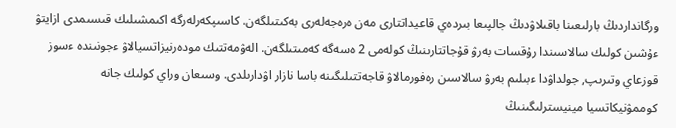ورگانداردىڭ بارلىعىنا باقىلاۋدىڭ جالپىعا بىردەي قاعيداتتارى مەن ەرەجەلەرى بەكىتىلگەن. كاسىپكەرلەرگە اكىمشىلىك قىسىمدى ازايتۋ ءۇشىن كولىك سالاسىندا رۇقسات بەرۋ قۇجاتتارىنىڭ كولەمى 2 ەسەگە كەمىتىلگەن. الەۋمەتتىك مودەرنيزاتسيالاۋ ءجونىندە ءسوز قوزعاي وتىرىپ, جولداۋدا ءبىلىم بەرۋ سالاسىن رەفورمالاۋ قاجەتتىلىگىنە باسا نازار اۋدارىلدى. وسىعان وراي كولىك جانە كوممۋنيكاتسيا مينيسترلىگىنىڭ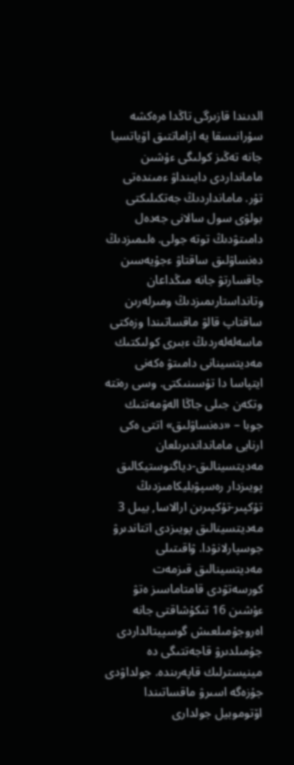الدىندا قازىرگى تاڭدا ەرەكشە سۇرانىسقا يە ازاماتتىق اۆياتسيا جانە تەڭىز كولىگى ءۇشىن مامانداردى دايىنداۋ ءمىندەتى تۇر. مامانداردىڭ جەتكىلىكتى بولۋى سول سالانى جەدەل دامىتۋدىڭ توتە جولى. ەلىمىزدىڭ دەنساۋلىق ساقتاۋ ءجۇيەسىن جاقسارتۋ جانە مىڭداعان وتانداستارىمىزدىڭ ومىرلەرىن ساقتاپ قالۋ ماقساتىندا وزەكتى ماسەلەلەردىڭ ءبىرى كولىكتىك مەديتسينانى دامىتۋ ەكەنى ايتپاسا دا تۇسىنىكتى. وسى رەتتە وتكەن جىلى جاڭا الەۋمەتتىك جوبا – «دەنساۋلىق» اتتى ەكى ارنايى مامانداندىرىلعان مەديتسينالىق-دياگنوستيكالىق پويىزدار رەسپۋبليكامىزدىڭ تۇكپىر-تۇكپىرىن ارالاسا, بيىل 3 مەديتسينالىق پويىزدى اتتاندىرۋ جوسپارلانۋدا. ۋاقىتىلى مەديتسينالىق قىزمەت كورسەتۋدى قامتاماسىز ەتۋ ءۇشىن 16 تىكۇشاقتى جانە اەروجۇمىلعىش گوسپيتالداردى جۇمىلدىرۋ قاجەتتىگى دە مينيسترلىك قاپەرىندە. جولداۋدى جۇزەگە اسىرۋ ماقساتىندا اۆتوموبيل جولدارى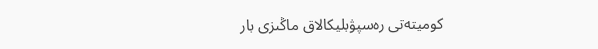كوميتەتى رەسپۋبليكالاق ماڭىزى بار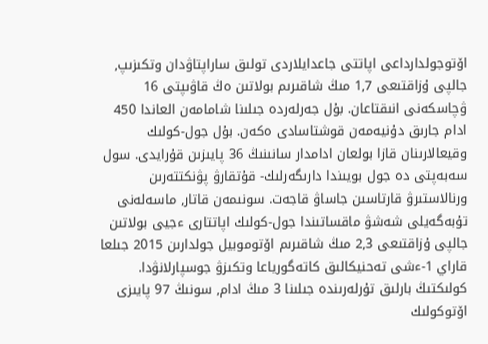اۆتوجولدارداعى اپاتتى جاعدايلاردى تولىق ساراپتاۋدان وتكىزىپ, جالپى ۇزاقتىعى 1,7 مىڭ شاقىرىم بولاتىن ەڭ قاۋىپتى 16 ۋچاسكەنى انىقتاعان. بۇل جەرلەردە جىلىنا شامامەن العاندا 450 ادام جارىق دۇنيەمەن قوشتاسادى ەكەن. بۇل جول-كولىك وقيعالارىنان قازا بولعان ادامدار سانىنىڭ 36 پايىزىن قۇرايدى. سول سەبەپتى دە جول بويىندا دارىگەرلىك- قۇتقارۋ پۋنكتتەرىن ورنالاستىرۋ قارتاسىن جاساۋ قاجەت. سونىمەن قاتار, ماسەلەنى تۇبەگەيلى شەشۋ ماقساتىندا جول-كولىك اپاتتارى ءجيى بولاتىن جالپى ۇزاقتىعى 2,3 مىڭ شاقىرىم اۆتوموبيل جولدارىن 2015 جىلعا قاراي 1-ءشى تەحنيكالىق كاتەگورياعا وتكىزۋ جوسپارلانۋدا. كولىكتىڭ بارلىق تۇرلەرىندە جىلىنا 3 مىڭ ادام, سونىڭ 97 پايىزى اۆتوكولىك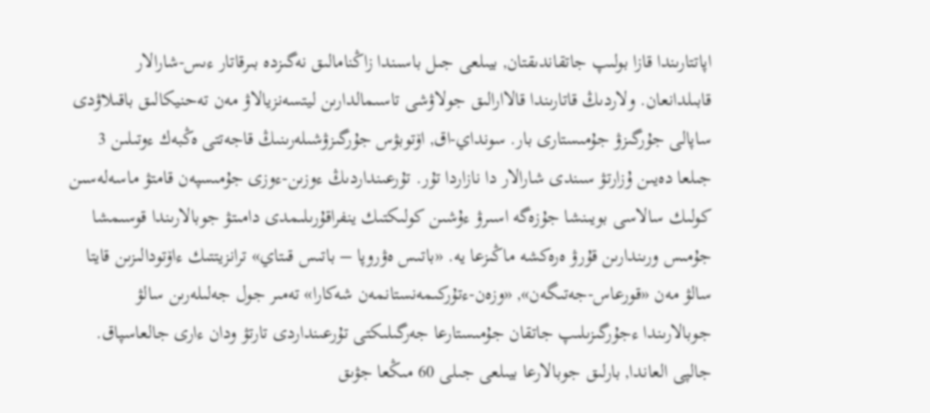اپاتتارىندا قازا بولىپ جاتقاندىقتان, بيىلعى جىل باسىندا زاڭنامالىق نەگىزدە بىرقاتار ءىس-شارالار قابىلدانعان. ولاردىڭ قاتارىندا قالاارالىق جولاۋشى تاسىمالدارىن ليتسەنزيالاۋ مەن تەحنيكالىق باقىلاۋدى ساپالى جۇرگىزۋ جۇمىستارى بار. سونداي-اق, اۆتوبۋس جۇرگىزۋشىلەرىنىڭ قاجەتتى ەڭبەك ءوتىلىن 3 جىلعا دەيىن ۇزارتۋ سىندى شارالار دا نازاردا تۇر. تۇرعىنداردىڭ ءوزىن-ءوزى جۇمىسپەن قامتۋ ماسەلەسىن كولىك سالاسى بويىنشا جۇزەگە اسىرۋ ءۇشىن كولىكتىك ينفراقۇرىلىمدى دامىتۋ جوبالارىندا قوسىمشا جۇمىس ورىندارىن قۇرۋ ەرەكشە ماڭىزعا يە. «باتىس ەۋروپا – باتىس قىتاي» ترانزيتتىك ءاۆتودالىزىن قايتا سالۋ مەن «قورعاس-جەتىگەن», «وزەن-ءتۇركىمەنستانمەن شەكارا» تەمىر جول جەلىلەرىن سالۋ جوبالارىندا ءجۇرگىزىلىپ جاتقان جۇمىستارعا جەرگىلىكتى تۇرعىنداردى تارتۋ ودان ءارى جالعاسپاق. جالپى العاندا, بارلىق جوبالارعا بيىلعى جىلى 60 مىڭعا جۋىق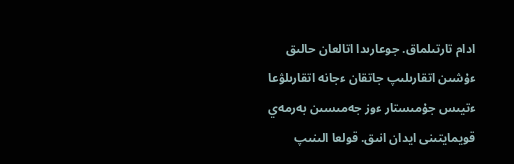ادام تارتىلماق. جوعارىدا اتالعان حالىق ءۇشىن اتقارىلىپ جاتقان ءجانە اتقارىلۋعا ءتيىس جۇمىستار ءوز جەمىسىن بەرمەي قويمايتىنى ايدان انىق. قولعا الىنىپ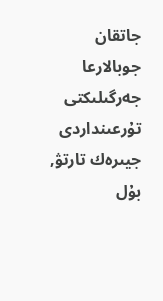جاتقان جوبالارعا جەرگىلىكتى تۇرعىنداردى جيىرەك تارتۋ, بۇل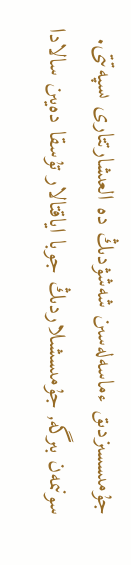جۇمىسسىزدىق ءماسەلەسىن شەشۋدىڭ دە العىشارتتارى ىسپەتتى. سونىمەن بىرگە, جۇمىسشىلاردىڭ جوبا اياقتالار تۇسقا دەيىن سالادا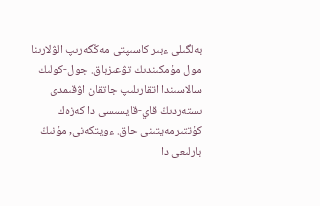بەلگىلى ءبىر كاسىپتى مەڭگەرىپ الۋلارىنا مول مۇمكىندىك تۋعىزباق. جول-كولىك سالاسىندا اتقارىلىپ جاتقان اۋقىمدى ىستەردىڭ قاي-قايسىسى دا كەزەك كۇتتىرمەيتىنى حاق. ءويتكەنى, مۇنىڭ بارلىعى دا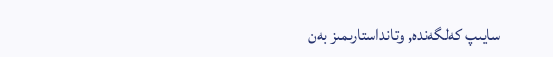سايىپ كەلگەندە, وتانداستارىمىز بەن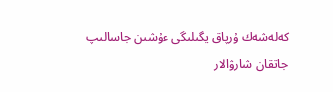كەلەشەك ۇرپاق يگىلىگى ءۇشىن جاسالىپ جاتقان شارۋالار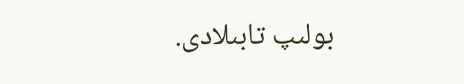بولىپ تابىلادى.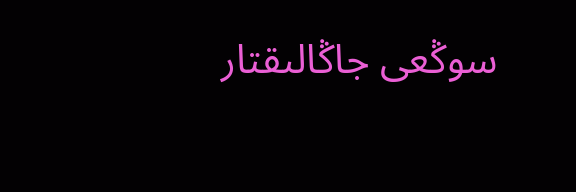سوڭعى جاڭالىقتار